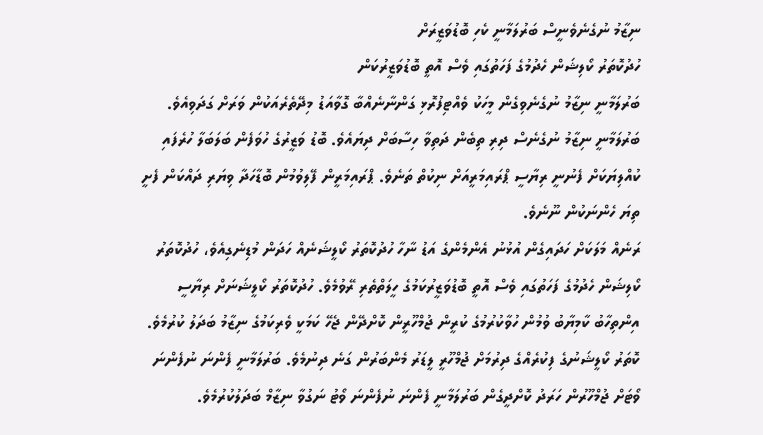ނިޒާމު ނުގެނެވެނީސް ބަރުލަމާނީ ކެހި ބޮޑުވަޒީރަށް
ހުދުކޮތަރު ކޯލިޝަން ހެދުމުގެ ފަހަތުގައި ވެސް އޮތީ ބޮޑުވަޒީރުކަން
ބަރުލަމާނީ ނިޒާމު ނުގެނެވިގެން މީހަކު ވެއްޓިފުރޮޅި ގަންނާނެއްބާ ގޮވާއަޑު މިދޭތެރެއަކުން ވަރަށް ގަދަވިއެވެ. ބަރުލަމާނީ ނިޒާމު ނުގެނެސް ދިރި ތިބެން ދަތިވާ ހިސާބަށް ދިޔައެވެ. ބޮޑު ވަޒީރުގެ ހުވަފެން ބަލަބަލާ ހުރެފައި ކުއްލިޔަކަށް ފެނުނީ ރިޔާސީ ޕްރައިމަރީއަށް ނިކުތް ތަނެވެ. ޕްރައިމަރީން ފޭލިވުމުން ބޮޑާހަދާ ވިޔަރި ދައްކަން ފެށީ ތިޔަ ހެންނަކުން ނޫނެވެ.
ރަނެއް މަލަކަށް ހަދައިގެން އުޅުނު އެންމެންގެ އަޑު ނާހާ ހުދުކޮތަރު ކޯލީޝަނެއް ހަދަން މުޑިނެގިއެވެ، ހުދުކޮތަރު ކޯލިޝަން ހެދުމުގެ ފަހަތުގައި ވެސް އޮތީ ބޮޑުވަޒީރުކަމުގެ ހީލަތްތެރި ރޭވުމެވެ. ހުދުކޮތަރު ކޯލީޝަނަށް ރިޔާސީ އިންތިހާބު ކާމިޔާބު ވުމުން ހުވާކުރުމުގެ ކުރީން ޖުމްހޫރީން ކޮށްދޭން ޖެހޭ ކަމަކީ ވެރިކަމުގެ ނިޒާމު ބަދަލު ކުރުމެވެ. ކޮތަރު ކޯލީޝަނުގެ ފިކުރެއްގެ ދިރުމަށް ޖުމްހޫރީ ލީޑަރު މެންބަރުން ގަނެ ދިނުމެވެ. ބަރުލަމާނީ ފެންނަ ނުފެންނަ ވޯޓަށް ޖުމްހޫރުން ހަރަދު ކޮށްދީގެން ބަރުލަމާނީ ފެންނަ ނުފެންނަ ވޯޓު ނަގުވާ ނިޒާމް ބަދަލުކުރުމެވެ.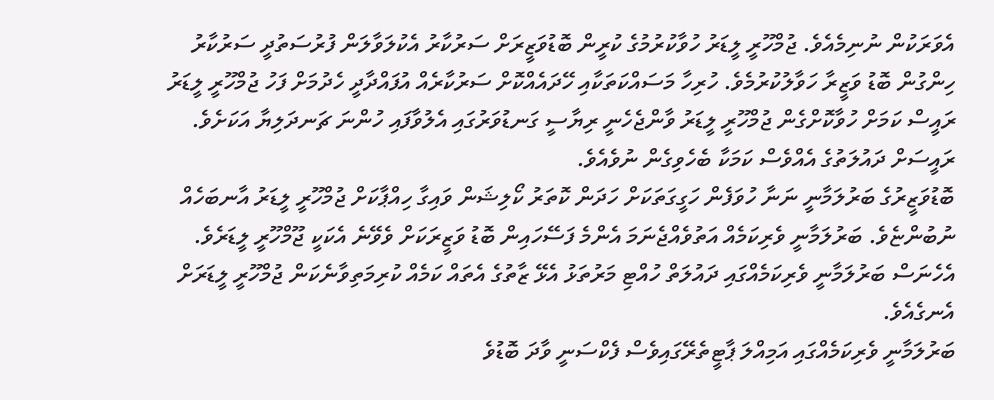އެވަރަކުން ނުނިމެއެވެ. ޖުމްހޫރީ ލީޑަރު ހުވާކުރުމުގެ ކުރީން ބޮޑުވަޒީރަށް ސަރުކާރު އެކުލަވާލަން ފުރުސަތުދީ ސަރުކާރު ހިންގުން ބޮޑު ވަޒީރާ ހަވާލުކުރުމެވެ. ހުރިހާ މަސައްކަތަކާއި ހޭދައެއްކޮށް ސަރުކާރެއް އުފައްދާދީ ހެދުމަށް ފަހު ޖުމްހޫރީ ލީޑަރު ރައީސް ކަމަށް ހުވާކޮށްގެން ޖުމްހޫރީ ލީޑަރު ވާންޖެހެނީ ރިޔާސީ ގަނޑުވަރުގައި އެލުވާފައި ހުންނަ ޗަނދަލިޔާ އަކަށެވެ. ރައީސަށް ދައުލަތުގެ އެއްވެސް ކަމަކާ ބެހެވިގެން ނުވެއެވެ.
ބޮޑުވަޒީރުގެ ބަރުލަމާނީ ނަނާ ހުވަފެން ހަގީގަތަކަށް ހަދަން ކޮތަރު ކޯލިޝަން ވައިގާ ހިއްޕާކަށް ޖުމްހޫރީ ލީޑަރު އާނބަހެއް ނުބުންޏެވެ. ބަރުލަމާނީ ވެރިކަމެއް އަތުވެއްޖެނަމަ އެންމެ ފަސޭހައިން ބޮޑު ވަޒީރަކަށް ވެވޭނެ އެކަކީ ޖޫމްހޫރީ ލީޑަރެވެ. އެހެނަސް ބަރުލަމާނީ ވެރިކަމެއްގައި ދައުލަތް ހުއްޓި މަރުތަޅު އެޅޭ ޒާތުގެ އެތައް ކަމެއް ކުރިމަތިވާނެކަން ޖުމްހޫރީ ލީޑަރަށް އެނގެއެވެ.
ބަރުލަމާނީ ވެރިކަމެއްގައި އަމިއްލަ ޕާޓީތެރޭގައިވެސް ފެކްސަނީ ވާދަ ބޮޑުވެ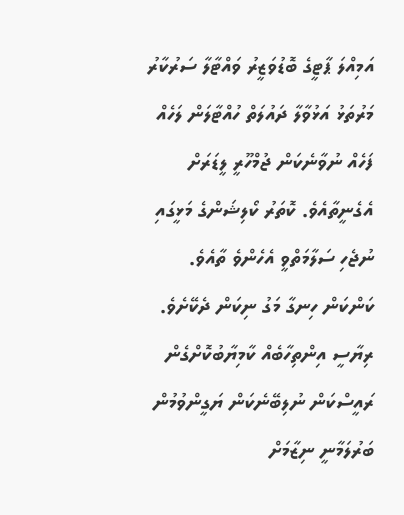އަމިއްލަ ޕާޓީގެ ބޮޑުވަޒީރު ވައްޓާލާ ސަރުކާރު މަރުތަޅު އަޅުވާލާ ދައުލަތް ހުއްޓާލަން ލަހެއް ފަހެއް ނުވާނެކަން ޖުމްހޫރީ ލީޑަރަށް އެގެނީތާއެވެ. ކޮތަރު ކޯލިޝަންގެ މަޅީގައި ނުޖެހި ސަލާމަތްވީ އެހެންވެ ތާއެވެ.
ކަންކަން ހިނގާ މަގު ނިކަން ދެކޭށެވެ. ރިޔާސީ އިންތިހާބެއް ކާމިޔާބުކޮށްގެން ރައީސްކަން ނުލިބޭނެކަން ޔަގީންވުމުން ބަރުލަމާނީ ނިޒާމަށް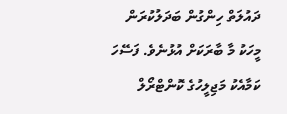ދައުލަތް ހިންގުން ބަދަލުކުރަން މީހަކު މާ ބާރަކަށް އުޅުނެވެ. ފަސޭހަ ކަމާއެކު މަޖިލީހުގެ ކޮންޓްރޯލް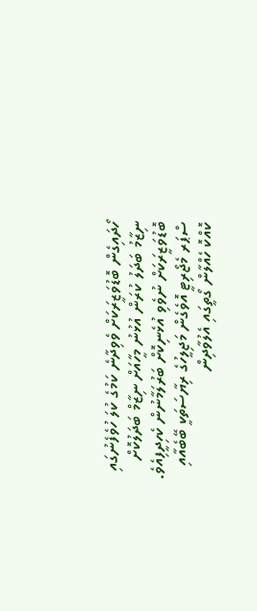ހޯދައިގެން ބޮޑުވަޒީރަކަށް ވެވިދާނެ ކަމުގެ ކުލަ ހުވެފެނުގައި ނިޒާމު ބަދަލު ކުރަން އުޅުނު މީހާއަށް ނިޒާމް ބަދަލުކޮށް ބޮޑުވަޒީރަކަށް ނުވެވި އުޅެނިކޮށް ބަރުލަމާނުން ކެހިދީފިއެވެ.
ސްޕަރ މެޖޯރިޓީ އޮވެގެން މަޖިލީހުގެ ރިޔާސަތަކީ ބޭބެއާއި ކޮއްކޮ ހެއްލާން ގޯތީގައި އެލުވާދިން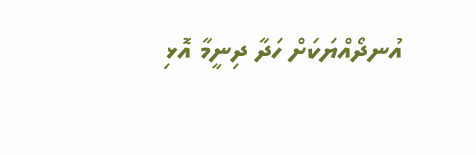އުނދޯއްޔަކަށް ހަދާ ދިނީމާ އޮޅި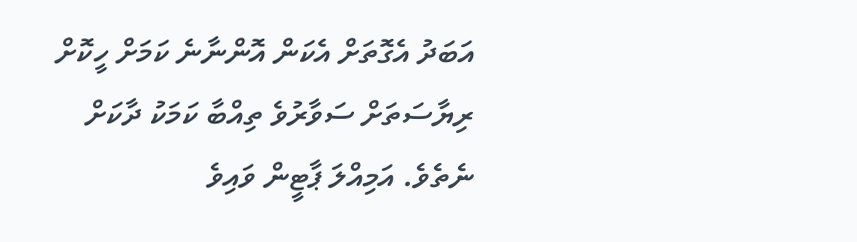އަބަދު އެގޮތަށް އެކަން އޮންނާނެ ކަމަށް ހީކޮށް ރިޔާސަތަށް ސަވާރުވެ ތިއްބާ ކަމަކު ދާކަށް ނެތެވެ. އަމިއްލަ ޕާޓީން ވައިވެ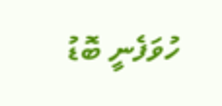ހުވަފެނީ ބޮޑު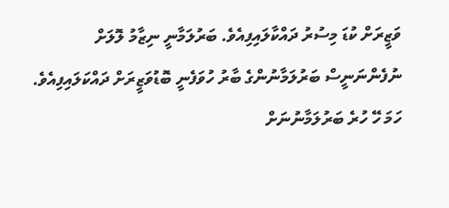ވަޒީރަށް ކުޑަ މިސުރު ދައްކާލައިފިއެވެ. ބަރުލަމާނީ ނިޒާމު ލޮލަށް ނުފެންނަނީސް ބަރުލަމާނުންގެ ބާރު ހުވަފެނީ ބޮޑުވަޒީރަށް ދައްކަލައިފިއެވެ. ހަމަ ހޭ ހުރެ ބަރުލަމާނުނަށް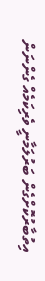އިތުބާރުކޮށްގެން ބަރުލަމާނީ ވެރިކަމެއް ގެންނަން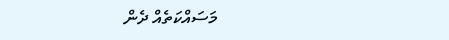މަސައްކަތެއް ދެން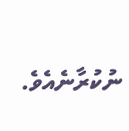ނުކުރާނެއެވެ.